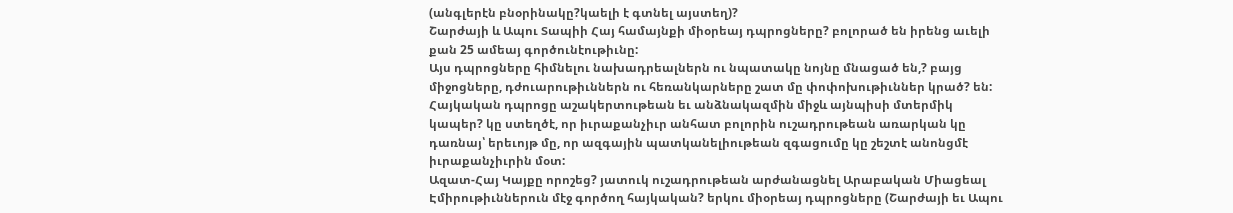(անգլերէն բնօրինակը?կաելի է գտնել այստեղ)?
Շարժայի և Ապու Տապիի Հայ համայնքի միօրեայ դպրոցները? բոլորած են իրենց աւելի քան 25 ամեայ գործունէութիւնը:
Այս դպրոցները հիմնելու նախադրեալներն ու նպատակը նոյնը մնացած են,? բայց միջոցները, դժուարութիւններն ու հեռանկարները շատ մը փոփոխութիւններ կրած? են:
Հայկական դպրոցը աշակերտութեան եւ անձնակազմին միջև այնպիսի մտերմիկ կապեր? կը ստեղծէ, որ իւրաքանչիւր անհատ բոլորին ուշադրութեան առարկան կը դառնայ՝ երեւոյթ մը, որ ազգային պատկանելիութեան զգացումը կը շեշտէ անոնցմէ իւրաքանչիւրին մօտ:
Ազատ-Հայ Կայքը որոշեց? յատուկ ուշադրութեան արժանացնել Արաբական Միացեալ Էմիրութիւններուն մէջ գործող հայկական? երկու միօրեայ դպրոցները (Շարժայի եւ Ապու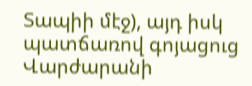Տապիի մէջ), այդ իսկ պատճառով գոյացուց Վարժարանի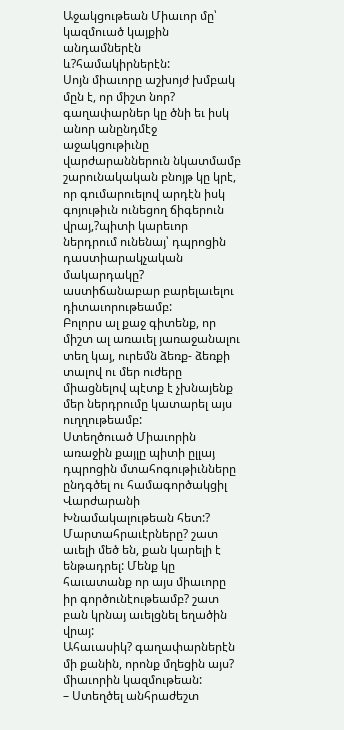Աջակցութեան Միաւոր մը՝ կազմուած կայքին անդամներէն և?համակիրներէն:
Սոյն միաւորը աշխոյժ խմբակ մըն է, որ միշտ նոր? գաղափարներ կը ծնի եւ իսկ անոր անընդմէջ աջակցութիւնը վարժարաններուն նկատմամբ շարունակական բնոյթ կը կրէ, որ գումարուելով արդէն իսկ գոյութիւն ունեցող ճիգերուն վրայ,?պիտի կարեւոր ներդրում ունենայ՝ դպրոցին դաստիարակչական մակարդակը? աստիճանաբար բարելաւելու դիտաւորութեամբ:
Բոլորս ալ քաջ գիտենք, որ միշտ ալ առաւել յառաջանալու տեղ կայ, ուրեմն ձեռք- ձեռքի տալով ու մեր ուժերը միացնելով պէտք է չխնայենք մեր ներդրումը կատարել այս ուղղութեամբ:
Ստեղծուած Միաւորին առաջին քայլը պիտի ըլլայ դպրոցին մտահոգութիւնները ընդգծել ու համագործակցիլ Վարժարանի Խնամակալութեան հետ:? Մարտահրաւէրները? շատ աւելի մեծ են, քան կարելի է ենթադրել: Մենք կը հաւատանք որ այս միաւորը իր գործունէութեամբ? շատ բան կրնայ աւելցնել եղածին վրայ:
Ահաւասիկ? գաղափարներէն մի քանին, որոնք մղեցին այս? միաւորին կազմութեան:
– Ստեղծել անհրաժեշտ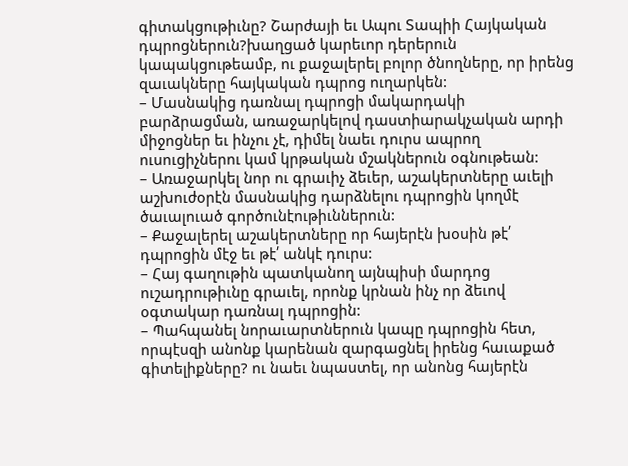գիտակցութիւնը? Շարժայի եւ Ապու Տապիի Հայկական դպրոցներուն?խաղցած կարեւոր դերերուն կապակցութեամբ, ու քաջալերել բոլոր ծնողները, որ իրենց զաւակները հայկական դպրոց ուղարկեն:
– Մասնակից դառնալ դպրոցի մակարդակի բարձրացման, առաջարկելով դաստիարակչական արդի միջոցներ եւ ինչու չէ, դիմել նաեւ դուրս ապրող ուսուցիչներու կամ կրթական մշակներուն օգնութեան:
– Առաջարկել նոր ու գրաւիչ ձեւեր, աշակերտները աւելի աշխուժօրէն մասնակից դարձնելու դպրոցին կողմէ ծաւալուած գործունէութիւններուն:
– Քաջալերել աշակերտները որ հայերէն խօսին թէ՛ դպրոցին մէջ եւ թէ՛ անկէ դուրս:
– Հայ գաղութին պատկանող այնպիսի մարդոց ուշադրութիւնը գրաւել, որոնք կրնան ինչ որ ձեւով օգտակար դառնալ դպրոցին:
– Պահպանել նորաւարտներուն կապը դպրոցին հետ, որպէսզի անոնք կարենան զարգացնել իրենց հաւաքած գիտելիքները? ու նաեւ նպաստել, որ անոնց հայերէն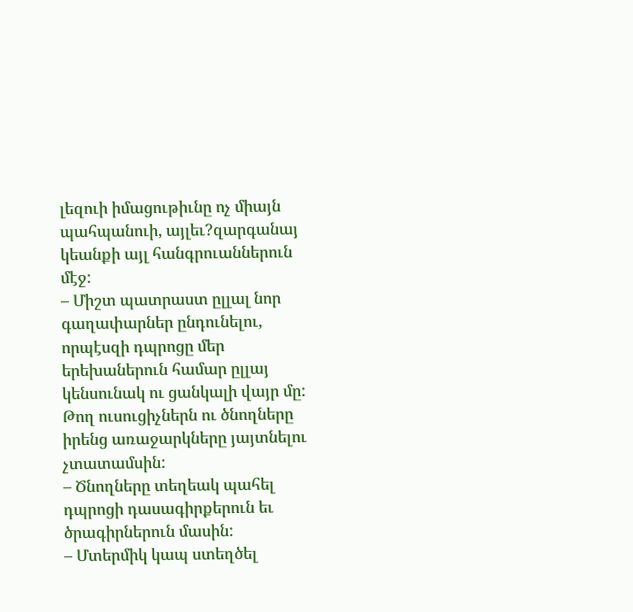լեզուի իմացութիւնը ոչ միայն պահպանուի, այլեւ?զարգանայ կեանքի այլ հանգրուաններուն մէջ:
– Միշտ պատրաստ ըլլալ նոր գաղափարներ ընդունելու, որպէսզի դպրոցը մեր երեխաներուն համար ըլլայ կենսունակ ու ցանկալի վայր մը: Թող ուսուցիչներն ու ծնողները իրենց առաջարկները յայտնելու չտատամսին:
– Ծնողները տեղեակ պահել դպրոցի դասագիրքերուն եւ ծրագիրներուն մասին:
– Մտերմիկ կապ ստեղծել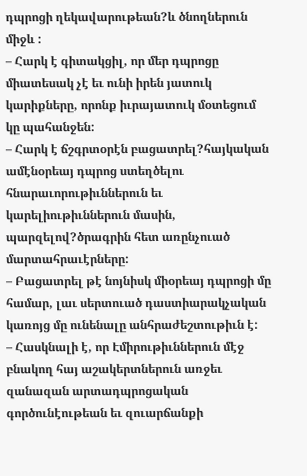դպրոցի ղեկավարութեան?և ծնողներուն միջև :
– Հարկ է գիտակցիլ, որ մեր դպրոցը միատեսակ չէ եւ ունի իրեն յատուկ կարիքները, որոնք իւրայատուկ մօտեցում կը պահանջեն:
– Հարկ է ճշգրտօրէն բացատրել?հայկական ամէնօրեայ դպրոց ստեղծելու հնարաւորութիւններուն եւ կարելիութիւններուն մասին, պարզելով?ծրագրին հետ առընչուած մարտահրաւէրները:
– Բացատրել թէ նոյնիսկ միօրեայ դպրոցի մը համար, լաւ սերտուած դաստիարակչական կառոյց մը ունենալը անհրաժեշտութիւն է:
– Հասկնալի է, որ Էմիրութիւններուն մէջ բնակող հայ աշակերտներուն առջեւ զանազան արտադպրոցական գործունէութեան եւ զուարճանքի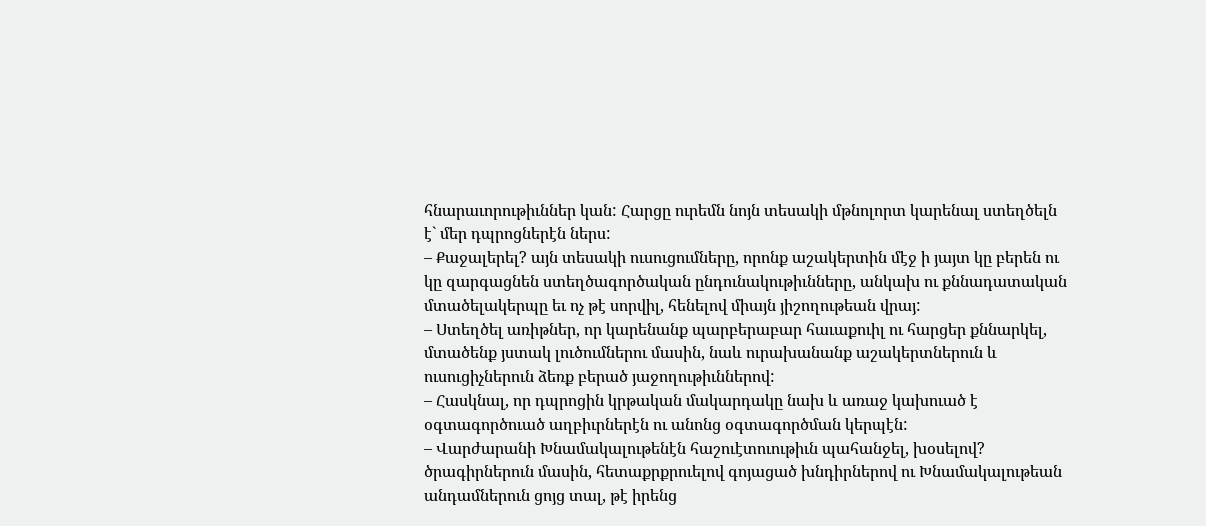հնարաւորութիւններ կան: Հարցը ուրեմն նոյն տեսակի մթնոլորտ կարենալ ստեղծելն է` մեր դպրոցներէն ներս:
– Քաջալերել? այն տեսակի ուսուցումները, որոնք աշակերտին մէջ ի յայտ կը բերեն ու կը զարգացնեն ստեղծագործական ընդունակութիւնները, անկախ ու քննադատական մտածելակերպը եւ ոչ թէ սորվիլ, հենելով միայն յիշողութեան վրայ:
– Ստեղծել առիթներ, որ կարենանք պարբերաբար հաւաքուիլ ու հարցեր քննարկել, մտածենք յստակ լուծումներու մասին, նաև ուրախանանք աշակերտներուն և ուսուցիչներուն ձեռք բերած յաջողութիւններով:
– Հասկնալ, որ դպրոցին կրթական մակարդակը նախ և առաջ կախուած է օգտագործուած աղբիւրներէն ու անոնց օգտագործման կերպէն:
– Վարժարանի Խնամակալութենէն հաշուէտուութիւն պահանջել, խօսելով? ծրագիրներուն մասին, հետաքրքրուելով գոյացած խնդիրներով ու Խնամակալութեան անդամներուն ցոյց տալ, թէ իրենց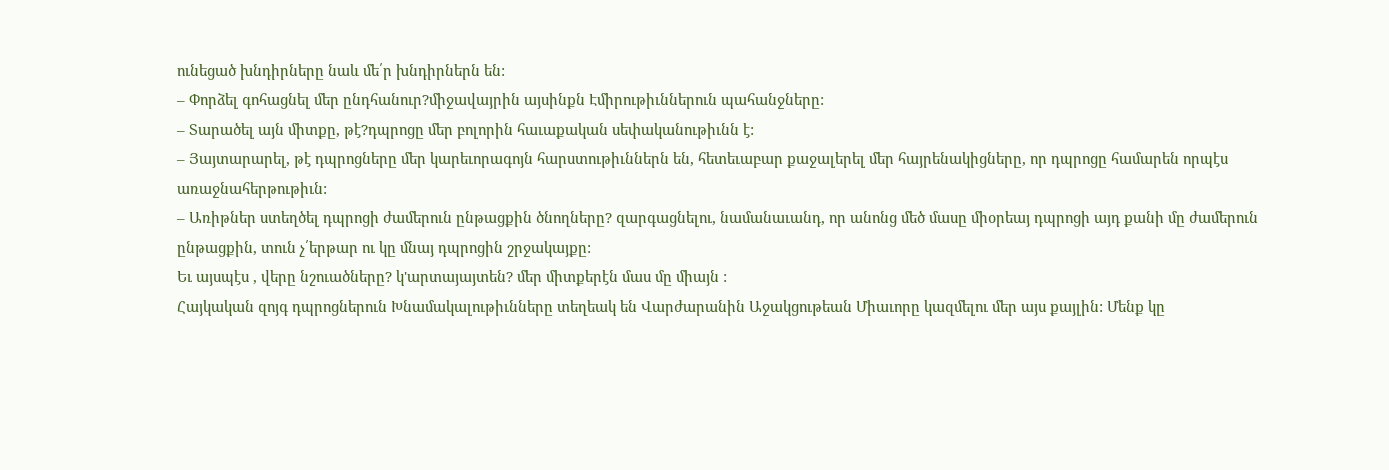ունեցած խնդիրները նաև մե՛ր խնդիրներն են:
– Փորձել գոհացնել մեր ընդհանուր?միջավայրին այսինքն Էմիրութիւններուն պահանջները:
– Տարածել այն միտքը, թէ?դպրոցը մեր բոլորին հաւաքական սեփականութիւնն է:
– Յայտարարել, թէ դպրոցները մեր կարեւորագոյն հարստութիւններն են, հետեւաբար քաջալերել մեր հայրենակիցները, որ դպրոցը համարեն որպէս առաջնահերթութիւն:
– Առիթներ ստեղծել դպրոցի ժամերուն ընթացքին ծնողները? զարգացնելու, նամանաւանդ, որ անոնց մեծ մասը միօրեայ դպրոցի այդ քանի մը ժամերուն ընթացքին, տուն չ՛երթար ու կը մնայ դպրոցին շրջակայքը:
Եւ այսպէս , վերը նշուածները? կ'արտայայտեն? մեր միտքերէն մաս մը միայն :
Հայկական զոյգ դպրոցներուն Խնամակալութիւնները տեղեակ են Վարժարանին Աջակցութեան Միաւորը կազմելու մեր այս քայլին: Մենք կը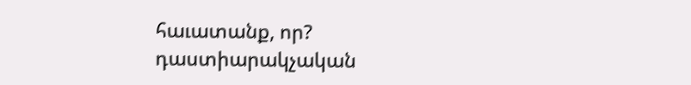հաւատանք, որ? դաստիարակչական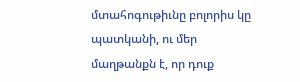մտահոգութիւնը բոլորիս կը պատկանի, ու մեր մաղթանքն է, որ դուք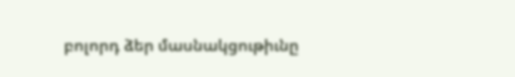բոլորդ ձեր մասնակցութիւնը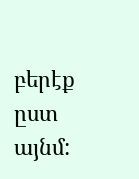բերէք ըստ այնմ: